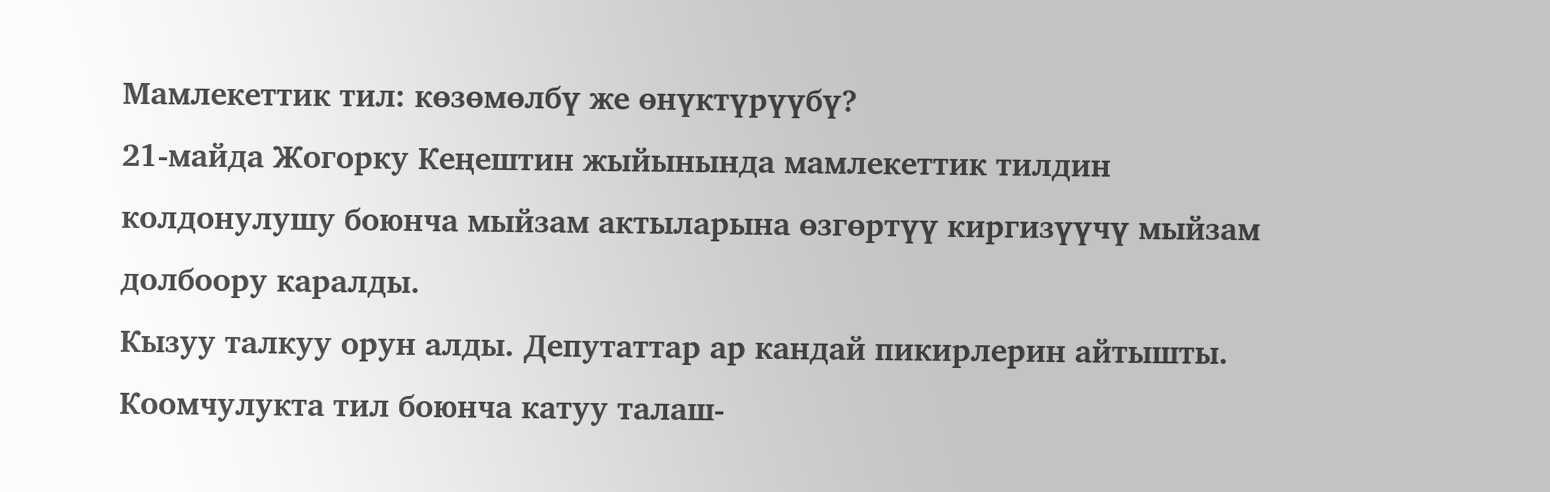Мамлекеттик тил: көзөмөлбү же өнүктүрүүбү?
21-майда Жогорку Кеңештин жыйынында мамлекеттик тилдин колдонулушу боюнча мыйзам актыларына өзгөртүү киргизүүчү мыйзам долбоору каралды.
Кызуу талкуу орун алды. Депутаттар ар кандай пикирлерин айтышты.
Коомчулукта тил боюнча катуу талаш-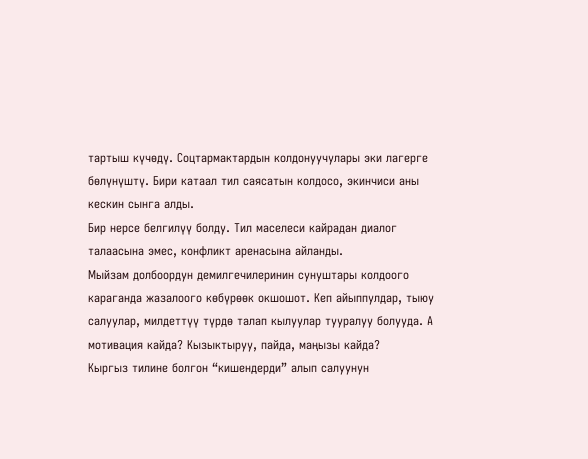тартыш күчөдү. Соцтармактардын колдонуучулары эки лагерге бөлүнүштү. Бири катаал тил саясатын колдосо, экинчиси аны кескин сынга алды.
Бир нерсе белгилүү болду. Тил маселеси кайрадан диалог талаасына эмес, конфликт аренасына айланды.
Мыйзам долбоордун демилгечилеринин сунуштары колдоого караганда жазалоого көбүрөөк окшошот. Кеп айыппулдар, тыюу салуулар, милдеттүү түрдө талап кылуулар тууралуу болууда. А мотивация кайда? Кызыктыруу, пайда, маңызы кайда?
Кыргыз тилине болгон “кишендерди” алып салуунун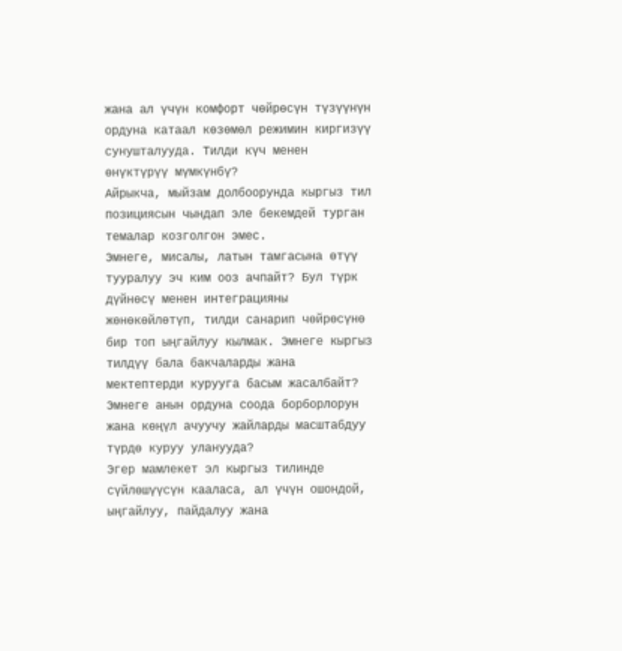жана ал үчүн комфорт чөйрөсүн түзүүнүн ордуна катаал көзөмөл режимин киргизүү сунушталууда. Тилди күч менен өнүктүрүү мүмкүнбү?
Айрыкча, мыйзам долбоорунда кыргыз тил позициясын чындап эле бекемдей турган темалар козголгон эмес.
Эмнеге, мисалы, латын тамгасына өтүү тууралуу эч ким ооз ачпайт? Бул түрк дүйнөсү менен интеграцияны жөнөкөйлөтүп, тилди санарип чөйрөсүнө бир топ ыңгайлуу кылмак. Эмнеге кыргыз тилдүү бала бакчаларды жана мектептерди курууга басым жасалбайт? Эмнеге анын ордуна соода борборлорун жана көңүл ачуучу жайларды масштабдуу түрдө куруу уланууда?
Эгер мамлекет эл кыргыз тилинде сүйлөшүүсүн кааласа, ал үчүн ошондой, ыңгайлуу, пайдалуу жана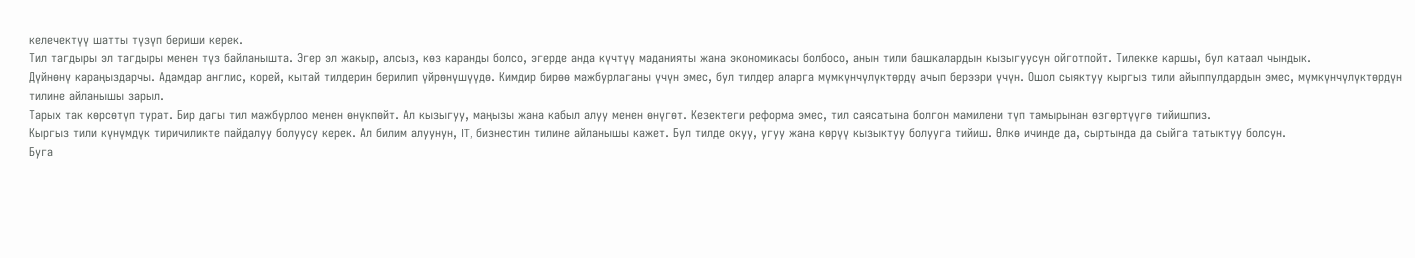келечектүү шатты түзүп бериши керек.
Тил тагдыры эл тагдыры менен түз байланышта. Эгер эл жакыр, алсыз, көз каранды болсо, эгерде анда күчтүү маданияты жана экономикасы болбосо, анын тили башкалардын кызыгуусун ойготпойт. Тилекке каршы, бул катаал чындык.
Дүйнөнү караңыздарчы. Адамдар англис, корей, кытай тилдерин берилип үйрөнүшүүдө. Кимдир бирөө мажбурлаганы үчүн эмес, бул тилдер аларга мүмкүнчүлүктөрдү ачып берээри үчүн. Ошол сыяктуу кыргыз тили айыппулдардын эмес, мүмкүнчүлүктөрдүн тилине айланышы зарыл.
Тарых так көрсөтүп турат. Бир дагы тил мажбурлоо менен өнүкпөйт. Ал кызыгуу, маңызы жана кабыл алуу менен өнүгөт. Кезектеги реформа эмес, тил саясатына болгон мамилени түп тамырынан өзгөртүүгө тийишпиз.
Кыргыз тили күнүмдүк тиричиликте пайдалуу болуусу керек. Ал билим алуунун, IT, бизнестин тилине айланышы кажет. Бул тилде окуу, угуу жана көрүү кызыктуу болууга тийиш. Өлкө ичинде да, сыртында да сыйга татыктуу болсун.
Буга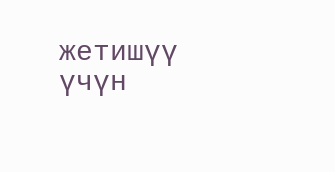жетишүү үчүн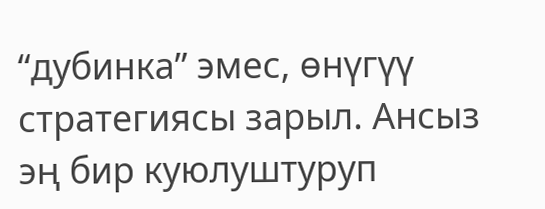“дубинка” эмес, өнүгүү стратегиясы зарыл. Ансыз эң бир куюлуштуруп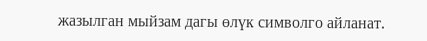жазылган мыйзам дагы өлүк символго айланат.